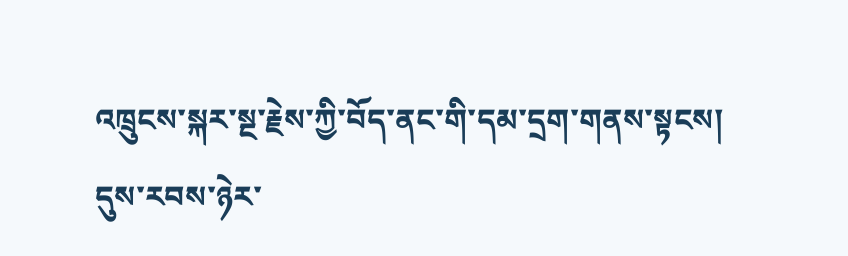འཁྲུངས་སྐར་སྔ་རྗེས་ཀྱི་བོད་ནང་གི་དམ་དྲག་གནས་སྟངས།
དུས་རབས་ཉེར་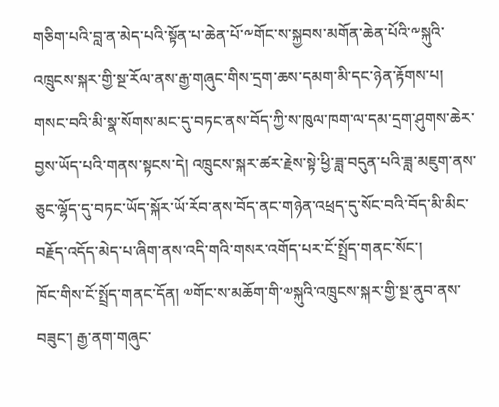གཅིག་པའི་བླ་ན་མེད་པའི་སྟོན་པ་ཆེན་པོ་༸གོང་ས་སྐྱབས་མགོན་ཆེན་པོའི་༸སྐུའི་འཁྲུངས་སྐར་གྱི་སྔ་རོལ་ནས་རྒྱ་གཞུང་གིས་དྲག་ཆས་དམག་མི་དང་ཉེན་རྟོགས་པ། གསང་བའི་མི་སྣ་སོགས་མང་དུ་བཏང་ནས་བོད་ཀྱི་ས་ཁུལ་ཁག་ལ་དམ་དྲག་ཤུགས་ཆེར་བྱས་ཡོད་པའི་གནས་སྟངས་དེ། འཁྲུངས་སྐར་ཚར་རྗེས་སྟེ་ཕྱི་ཟླ་བདུན་པའི་ཟླ་མཇུག་ནས་ཅུང་ལྷོད་དུ་བཏང་ཡོད་སྐོར་ཡོ་རོབ་ནས་བོད་ནང་གཉེན་འཕྲད་དུ་སོང་བའི་བོད་མི་མིང་བརྗོད་འདོད་མེད་པ་ཞིག་ནས་འདི་གའི་གསར་འགོད་པར་ངོ་སྤྲོད་གནང་སོང་།
ཁོང་གིས་ངོ་སྤྲོད་གནང་དོན། ༧གོང་ས་མཆོག་གི་༧སྐུའི་འཁྲུངས་སྐར་གྱི་སྔ་ནུབ་ནས་བཟུང་། རྒྱ་ནག་གཞུང་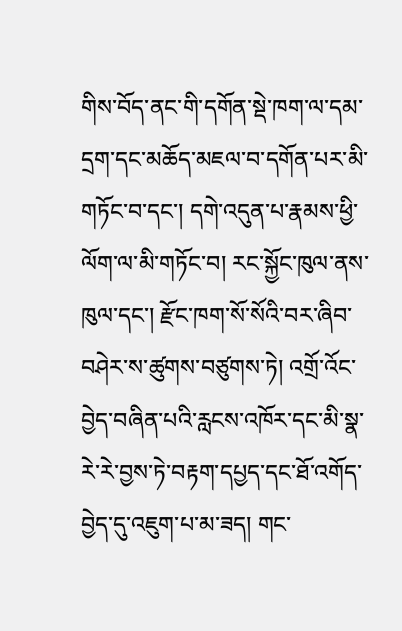གིས་བོད་ནང་གི་དགོན་སྡེ་ཁག་ལ་དམ་དྲག་དང་མཆོད་མཇལ་བ་དགོན་པར་མི་གཏོང་བ་དང་། དགེ་འདུན་པ་རྣམས་ཕྱི་ལོག་ལ་མི་གཏོང་བ། རང་སྐྱོང་ཁུལ་ནས་ཁུལ་དང་། རྫོང་ཁག་སོ་སོའི་བར་ཞིབ་བཤེར་ས་ཚུགས་བཙུགས་ཏེ། འགྲོ་འོང་བྱེད་བཞིན་པའི་རླངས་འཁོར་དང་མི་སྣ་རེ་རེ་བྱས་ཏེ་བརྟག་དཔྱད་དང་ཐོ་འགོད་བྱེད་དུ་འཇུག་པ་མ་ཟད། གང་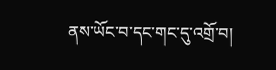ནས་ཡོང་བ་དང་གང་དུ་འགྲོ་བ།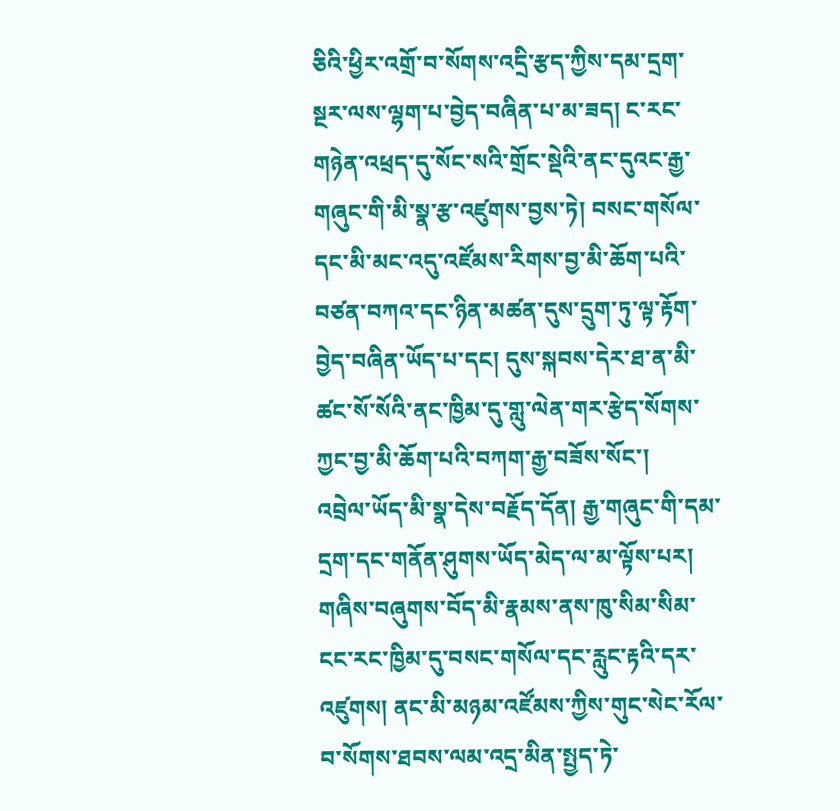ཅིའི་ཕྱིར་འགྲོ་བ་སོགས་འདྲི་རྩད་ཀྱིས་དམ་དྲག་སྔར་ལས་ལྷག་པ་བྱེད་བཞིན་པ་མ་ཟད། ང་རང་གཉེན་འཕྲད་དུ་སོང་སའི་གྲོང་སྡེའི་ནང་དུའང་རྒྱ་གཞུང་གི་མི་སྣ་རྩ་འཛུགས་བྱས་ཏེ། བསང་གསོལ་དང་མི་མང་འདུ་འཛོམས་རིགས་བྱ་མི་ཆོག་པའི་བཙན་བཀའ་དང་ཉིན་མཚན་དུས་དྲུག་ཏུ་ལྟ་རྟོག་བྱེད་བཞིན་ཡོད་པ་དང། དུས་སྐབས་དེར་ཐ་ན་མི་ཚང་སོ་སོའི་ནང་ཁྱིམ་དུ་གླུ་ལེན་གར་རྩེད་སོགས་ཀྱང་བྱ་མི་ཆོག་པའི་བཀག་རྒྱ་བཟོས་སོང་།
འབྲེལ་ཡོད་མི་སྣ་དེས་བརྗོད་དོན། རྒྱ་གཞུང་གི་དམ་དྲག་དང་གནོན་ཤུགས་ཡོད་མེད་ལ་མ་ལྟོས་པར། གཞིས་བཞུགས་བོད་མི་རྣམས་ནས་ཁུ་སིམ་སིམ་ངང་རང་ཁྱིམ་དུ་བསང་གསོལ་དང་རླུང་རྟའི་དར་འཛུགས། ནང་མི་མཉམ་འཛོམས་ཀྱིས་གུང་སེང་རོལ་བ་སོགས་ཐབས་ལམ་འདྲ་མིན་སྤྱད་ཏེ་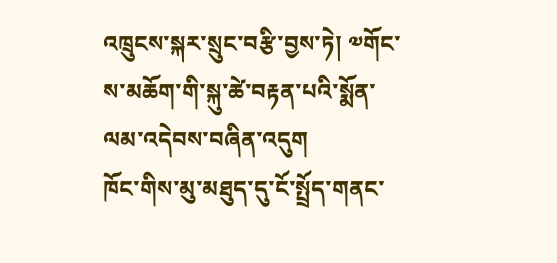འཁྲུངས་སྐར་སྲུང་བརྩི་བྱས་ཏེ། ༧གོང་ས་མཆོག་གི་སྐུ་ཚེ་བརྟན་པའི་སྨོན་ལམ་འདེབས་བཞིན་འདུག
ཁོང་གིས་མུ་མཐུད་དུ་ངོ་སྤྲོད་གནང་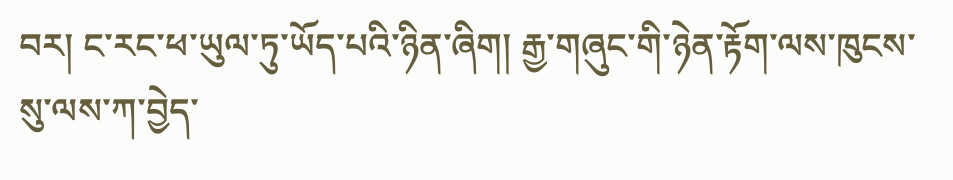བར། ང་རང་ཕ་ཡུལ་ཏུ་ཡོད་པའི་ཉིན་ཞིག། རྒྱ་གཞུང་གི་ཉེན་རྟོག་ལས་ཁུངས་སུ་ལས་ཀ་བྱེད་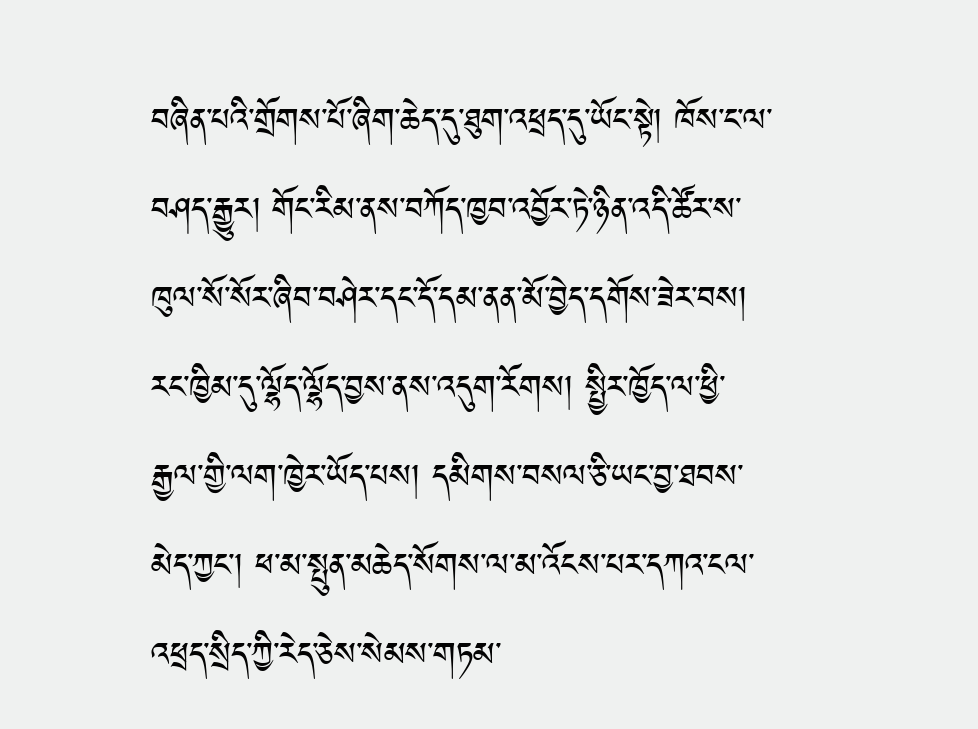བཞིན་པའི་གྲོགས་པོ་ཞིག་ཆེད་དུ་ཐུག་འཕྲད་དུ་ཡོང་སྟེ། ཁོས་ང་ལ་བཤད་རྒྱུར། གོང་རིམ་ནས་བཀོད་ཁྱབ་འབྱོར་ཏེ་ཉིན་འདི་ཚོར་ས་ཁུལ་སོ་སོར་ཞིབ་བཤེར་དང་དོ་དམ་ནན་མོ་བྱེད་དགོས་ཟེར་བས། རང་ཁྱིམ་དུ་ལྷོད་ལྷོད་བྱས་ནས་འདུག་རོགས། སྤྱིར་ཁྱོད་ལ་ཕྱི་རྒྱལ་གྱི་ལག་ཁྱེར་ཡོད་པས། དམིགས་བསལ་ཅི་ཡང་བྱ་ཐབས་མེད་ཀྱང་། ཕ་མ་སྤུན་མཆེད་སོགས་ལ་མ་འོངས་པར་དཀའ་ངལ་འཕྲད་སྲིད་ཀྱི་རེད་ཅེས་སེམས་གཏམ་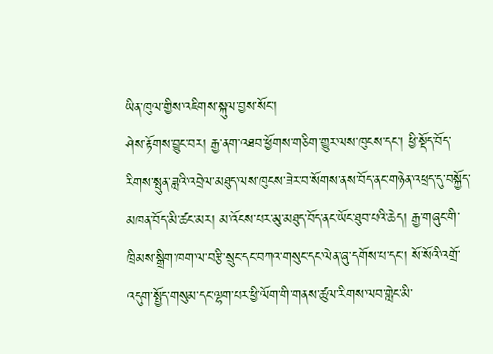ཡིན་ཁུལ་གྱིས་འཇིགས་སྐུལ་བྱས་སོང་།
ཤེས་རྟོགས་བྱུང་བར། རྒྱ་ནག་འཐབ་ཕྱོགས་གཅིག་གྱུར་ལས་ཁུངས་དང་། ཕྱི་སྡོད་བོད་རིགས་སྤུན་ཟླའི་འབྲེལ་མཐུད་ལས་ཁུངས་ཟེར་བ་སོགས་ནས་བོད་ནང་གཉེན་འཕྲད་དུ་བསྐྱོད་མཁན་བོད་མི་ཚང་མར། མ་འོངས་པར་མུ་མཐུད་བོད་ནང་ཡོང་ཐུབ་པའི་ཆེད། རྒྱ་གཞུང་གི་ཁྲིམས་སྒྲིག་ཁག་ལ་བརྩི་སྲུང་དང་བཀའ་གསུང་དང་ལེན་ཞུ་དགོས་པ་དང་། སོ་སོའི་འགྲོ་འདུག་སྤྱོད་གསུམ་དང་ལྷག་པར་ཕྱི་ལོག་གི་གནས་ཚུལ་རིགས་ལབ་གླེང་མི་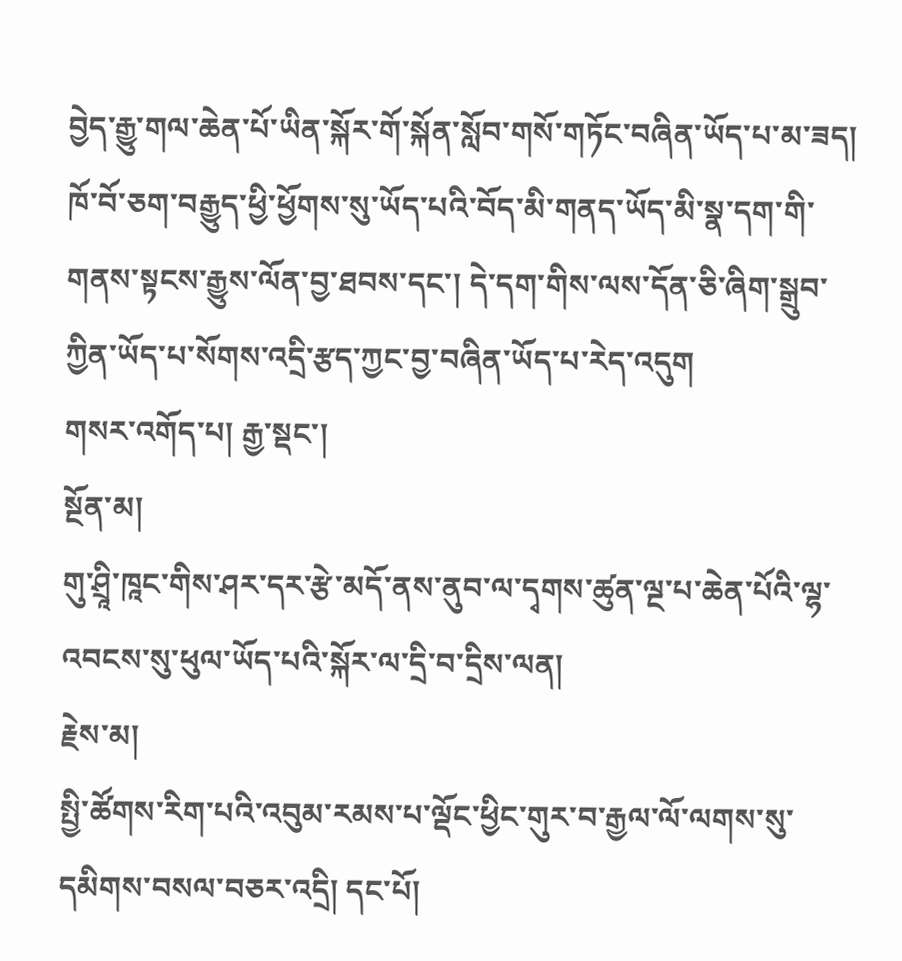བྱེད་རྒྱུ་གལ་ཆེན་པོ་ཡིན་སྐོར་གོ་སྐོན་སློབ་གསོ་གཏོང་བཞིན་ཡོད་པ་མ་ཟད། ཁོ་བོ་ཅག་བརྒྱུད་ཕྱི་ཕྱོགས་སུ་ཡོད་པའི་བོད་མི་གནད་ཡོད་མི་སྣ་དག་གི་གནས་སྟངས་རྒྱུས་ལོན་བྱ་ཐབས་དང་། དེ་དག་གིས་ལས་དོན་ཅི་ཞིག་སྒྲུབ་ཀྱིན་ཡོད་པ་སོགས་འདྲི་རྩད་ཀྱང་བྱ་བཞིན་ཡོད་པ་རེད་འདུག
གསར་འགོད་པ། རྒྱ་སྡང་།
སྔོན་མ།
གུ་ཤྲཱི་ཁཱང་གིས་ཤར་དར་རྩེ་མདོ་ནས་ནུབ་ལ་དྭགས་ཚུན་ལྔ་པ་ཆེན་པོའི་ལྷ་འབངས་སུ་ཕུལ་ཡོད་པའི་སྐོར་ལ་དྲི་བ་དྲིས་ལན།
རྗེས་མ།
སྤྱི་ཚོགས་རིག་པའི་འབུམ་རམས་པ་ལྡོང་ཕྱིང་གུར་བ་རྒྱལ་ལོ་ལགས་སུ་དམིགས་བསལ་བཅར་འདྲི། དང་པོ།